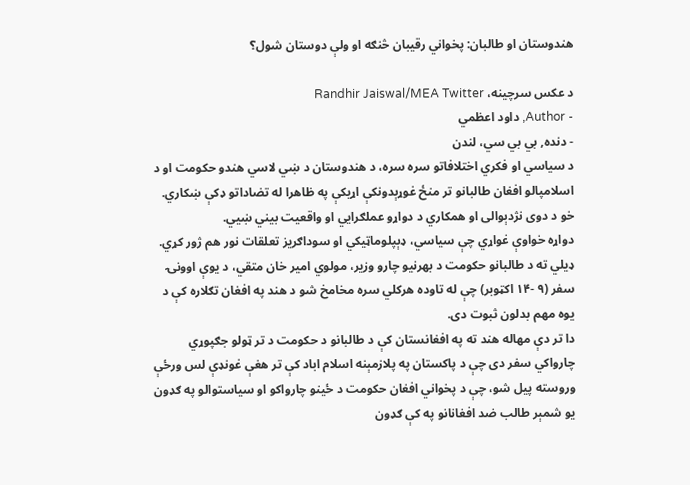هندوستان او طالبان: پخواني رقیبان څنګه او ولې دوستان شول؟

د عکس سرچینه، Randhir Jaiswal/MEA Twitter
- Author, داود اعظمي
- دنده, بي بي سي، لندن
د سياسي او فکري اختلافاتو سره سره، د هندوستان د ښي لاسي هندو حکومت او د اسلامپالو افغان طالبانو تر منځ غوړېدونکې اړيکې په ظاهرا له تضاداتو ډکې ښکاري. خو د دوی نژدېوالی او همکاري د دواړو عملګرايي او واقعيت بيني ښيي.
دواړه خواوې غواړي چې سياسي، ډېپلوماټيکي او سوداګريز تعلقات نور هم ژور کړي.
ډیلي ته د طالبانو حکومت د بهرنيو چارو وزير، مولوي امير خان متقي، د يوې اوونۍ سفر (۹ -۱۴ اکټوبر) چې له تاوده هرکلي سره مخامخ شو د هند په افغان تګلاره کې د يوه مهم بدلون ثبوت دی.
دا تر دې مهاله هند ته په افغانستان کې د طالبانو د حکومت د تر ټولو جګپوړي چارواکي سفر دی چې د پاکستان په پلازمېنه اسلام اباد کې تر هغې غونډې لس ورځې وروسته پيل شو، چې د پخواني افغان حکومت د ځينو چارواکو او سیاستوالو په ګډون يو شمېر طالب ضد افغانانو په کې ګډون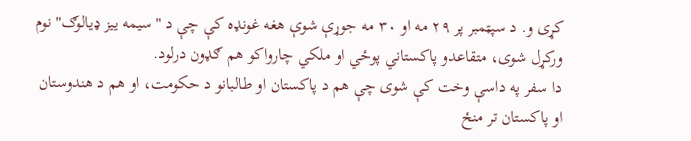کړی و. د سپټمبر پر ۲۹ مه او ۳۰ مه جوړې شوې هغه غونډه کې چې د "سيمه ييز ډيالوګ" نوم ورکړل شوی، متقاعدو پاکستاني پوځي او ملکي چارواکو هم ګډون درلود.
دا سفر په داسې وخت کې شوی چې هم د پاکستان او طالبانو د حکومت، او هم د هندوستان او پاکستان تر منځ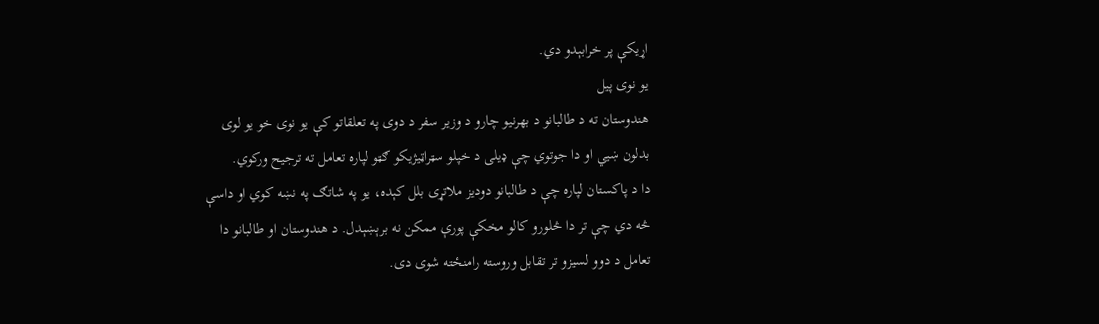اړيکې پر خرابېدو دي.
يو نوی پيل
هندوستان ته د طالبانو د بهرنيو چارو د وزير سفر د دوی په تعلقاتو کې يو نوی خو يو لوی بدلون ښيي او دا جوتوي چې ډيلی د خپلو سټراټيژيکو ګټو لپاره تعامل ته ترجیح ورکوي.
دا د پاکستان لپاره چې د طالبانو دوديز ملاتړی بلل کېده، يو په شاتګ په نښه کوي او داسې څه دي چې تر دا څلورو کالو مخکې پورې ممکن نه برېښېدل. د هندوستان او طالبانو دا تعامل د دوو لسيزو تر تقابل وروسته رامنځته شوی دی.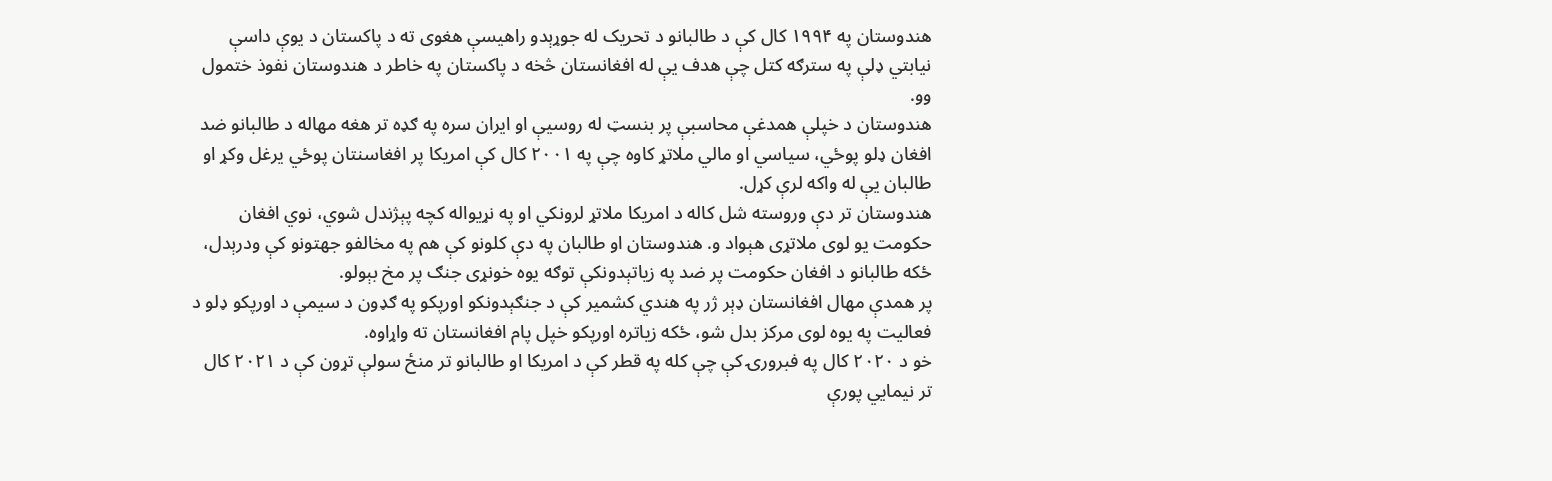هندوستان په ۱۹۹۴ کال کې د طالبانو د تحریک له جوړېدو راهيسې هغوی ته د پاکستان د يوې داسې نيابتي ډلې په سترګه کتل چې هدف یې له افغانستان څخه د پاکستان په خاطر د هندوستان نفوذ ختمول وو.
هندوستان د خپلې همدغې محاسبې پر بنسټ له روسيې او ایران سره په ګډه تر هغه مهاله د طالبانو ضد افغان ډلو پوځي، سياسي او مالي ملاتړ کاوه چې په ۲۰۰۱ کال کې امریکا پر افغاسنتان پوځي يرغل وکړ او طالبان یې له واکه لرې کړل.
هندوستان تر دې وروسته شل کاله د امريکا ملاتړ لرونکي او په نړيواله کچه پېژندل شوي، نوي افغان حکومت يو لوی ملاتړی هېواد و. هندوستان او طالبان په دې کلونو کې هم په مخالفو جهتونو کې ودرېدل، ځکه طالبانو د افغان حکومت پر ضد په زياتېدونکې توګه يوه خونړی جنګ پر مخ بېولو.
پر همدې مهال افغانستان ډېر ژر په هندي کشمير کې د جنګېدونکو اورپکو په ګډون د سيمې د اورپکو ډلو د فعاليت په يوه لوی مرکز بدل شو، ځکه زیاتره اورپکو خپل پام افغانستان ته واړاوه.
خو د ۲۰۲۰ کال په فبرورۍ کې چې کله په قطر کې د امریکا او طالبانو تر منځ سولې تړون کې د ۲۰۲۱ کال تر نيمايي پورې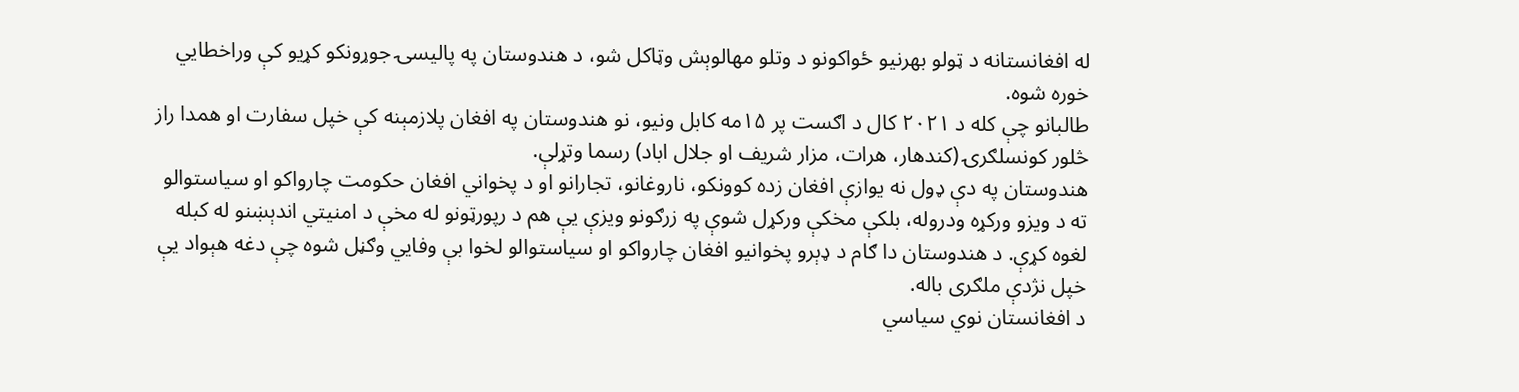له افغانستانه د ټولو بهرنيو ځواکونو د وتلو مهالوېش وټاکل شو، د هندوستان په پاليسۍ جوړونکو کړيو کې وراخطايي خوره شوه.
طالبانو چې کله د ۲۰۲۱ کال د اګست پر ۱۵مه کابل ونيو، نو هندوستان په افغان پلازمېنه کې خپل سفارت او همدا راز څلور کونسلګرۍ (کندهار، هرات، مزار شريف او جلال اباد) رسما وتړلې.
هندوستان په دې ډول نه يوازې افغان زده کوونکو، ناروغانو، تجارانو او د پخواني افغان حکومت چارواکو او سیاستوالو ته د ويزو ورکړه ودروله، بلکې مخکې ورکړل شوې په زرګونو ويزې یې هم د رپورټونو له مخې د امنيتي اندېښنو له کبله لغوه کړې. د هندوستان دا ګام د ډېرو پخوانيو افغان چارواکو او سیاستوالو لخوا بې وفايي وګڼل شوه چې دغه هېواد یې خپل نژدې ملګری باله.
د افغانستان نوي سياسي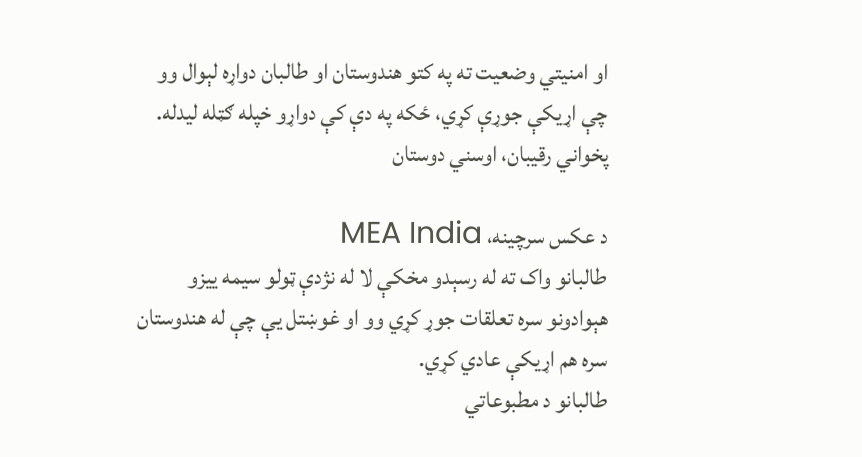او امنيتي وضعيت ته په کتو هندوستان او طالبان دواړه لېوال وو چې اړيکې جوړې کړي، ځکه په دې کې دواړو خپله ګټله ليدله.
پخواني رقيبان، اوسني دوستان

د عکس سرچینه، MEA India
طالبانو واک ته له رسېدو مخکې لا له نژدې ټولو سيمه ييزو هېوادونو سره تعلقات جوړ کړي وو او غوښتل یې چې له هندوستان سره هم اړيکې عادي کړي.
طالبانو د مطبوعاتي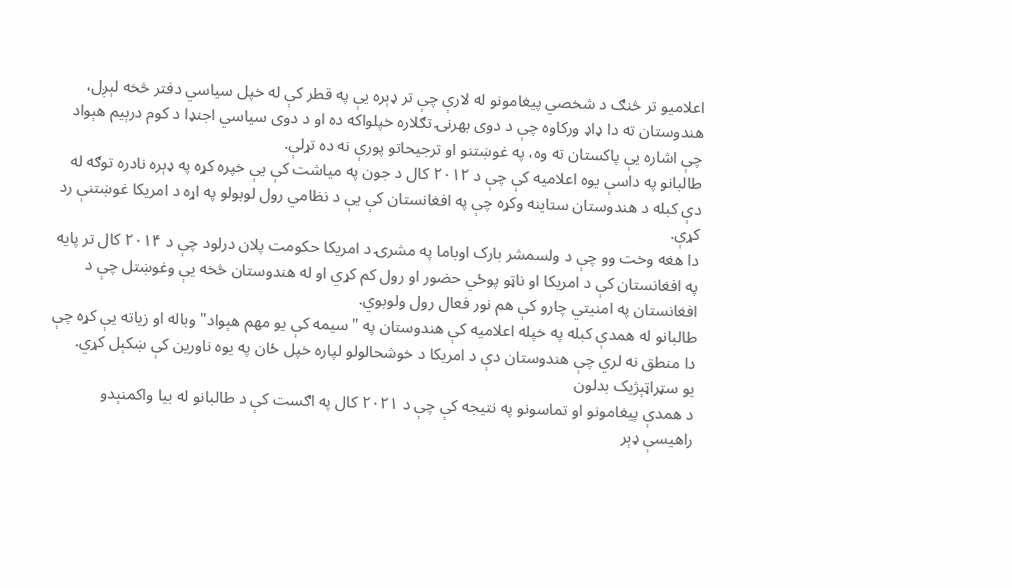اعلاميو تر څنګ د شخصي پیغامونو له لارې چې تر ډېره یې په قطر کې له خپل سیاسي دفتر څخه لېږل، هندوستان ته دا ډاډ ورکاوه چې د دوی بهرنۍ تګلاره خپلواکه ده او د دوی سياسي اجنډا د کوم درېيم هېواد چې اشاره یې پاکستان ته وه، په غوښتنو او ترجيحاتو پورې نه ده تړلې.
طالبانو په داسې يوه اعلامیه کې چې د ۲۰۱۲ کال د جون په مياشت کې یې خپره کړه په ډېره نادره توګه له دې کبله د هندوستان ستاينه وکړه چې په افغانستان کې یې د نظامي رول لوبولو په اړه د امريکا غوښتنې رد کړې.
دا هغه وخت وو چې د ولسمشر بارک اوباما په مشرۍ د امريکا حکومت پلان درلود چې د ۲۰۱۴ کال تر پايه په افغانستان کې د امريکا او ناټو پوځي حضور او رول کم کړي او له هندوستان څخه یې وغوښتل چې د افغانستان په امنيتي چارو کې هم نور فعال رول ولوبوي.
طالبانو له همدې کبله په خپله اعلاميه کې هندوستان په "سیمه کې يو مهم هېواد" وباله او زياته یې کړه چې دا منطق نه لري چې هندوستان دې د امريکا د خوشحالولو لپاره خپل ځان په يوه ناورين کې ښکېل کړي.
يو سټراټېژيک بدلون
د همدې پیغامونو او تماسونو په نتيجه کې چې د ۲۰۲۱ کال په اګست کې د طالبانو له بيا واکمنېدو راهيسې ډېر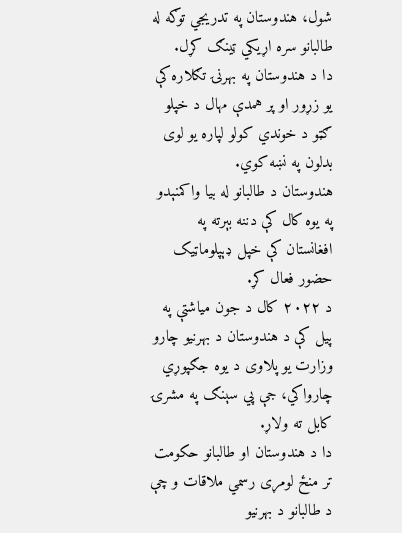شول، هندوستان په تدريجي توګه له طالبانو سره اړيکي ټينګ کړل.
دا د هندوستان په بهرنۍ تګلاره کې يو زړور او پر همدې مهال د خپلو ګټو د خوندي کولو لپاره يو لوی بدلون په نښه کوي.
هندوستان د طالبانو له بیا واکمنېدو په يوه کال کې دننه بېرته په افغانستان کې خپل ډېپلوماټيک حضور فعال کړ.
د ۲۰۲۲ کال د جون مياشتې په پيل کې د هندوستان د بهرنيو چارو وزارت يو پلاوی د یوه جګپوړي چارواکي، جې پي سېنګ په مشرۍ کابل ته ولاړ.
دا د هندوستان او طالبانو حکومت تر منځ لومړی رسمي ملاقات و چې د طالبانو د بهرنیو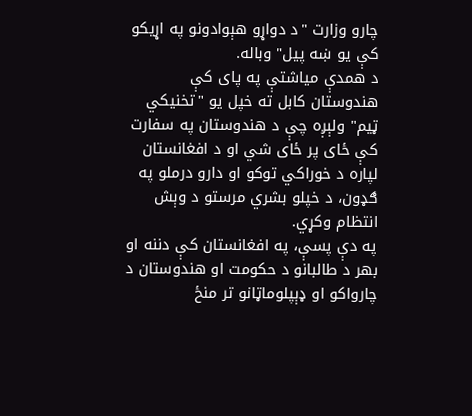چارو وزارت "د دواړو هېوادونو په اړيکو کې يو ښه پیل" وباله.
د همدې مياشتې په پای کې هندوستان کابل ته خپل يو "تخنیکي ټيم" ولېږه چې د هندوستان په سفارت کې ځای پر ځای شي او د افغانستان لپاره د خوراکي توکو او دارو درملو په ګډون، د خپلو بشري مرستو د وېش انتظام وکړي.
په دې پسې، په افغانستان کې دننه او بهر د طالبانو د حکومت او هندوستان د چارواکو او ډېپلوماټانو تر منځ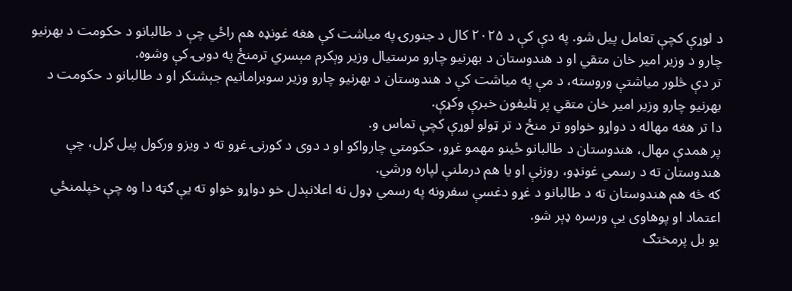د لوړې کچې تعامل پیل شو. په دې کې د ۲۰۲۵ کال د جنورۍ په مياشت کې هغه غونډه هم راځي چې د طالبانو د حکومت د بهرنیو چارو د وزير امير خان متقي او د هندوستان د بهرنيو چارو مرستيال وزير وېکرم مېسري ترمنځ په دوبۍ کې وشوه.
تر دې څلور مياشتې وروسته، د مې په مياشت کې د هندوستان د بهرنيو چارو وزير سوبرامانيم جېشنکر او د طالبانو د حکومت د بهرنيو چارو وزير امير خان متقي پر ټليفون خبرې وکړې.
دا تر هغه مهاله د دواړو خواوو تر منځ د تر ټولو لوړې کچې تماس و.
پر همدې مهال، هندوستان د طالبانو ځينو مهمو غړو، حکومتي چارواکو او د دوی د کورنۍ غړو ته د ويزو ورکول پيل کړل، چې هندوستان ته د رسمي غونډو، روزنې او يا هم درملنې لپاره ورشي.
که څه هم هندوستان ته د طالبانو د غړو دغسې سفرونه په رسمي ډول نه اعلانېدل خو دواړو خواو ته یې ګټه دا وه چې خپلمنځي اعتماد او پوهاوی یې ورسره ډېر شو.
یو بل پرمختګ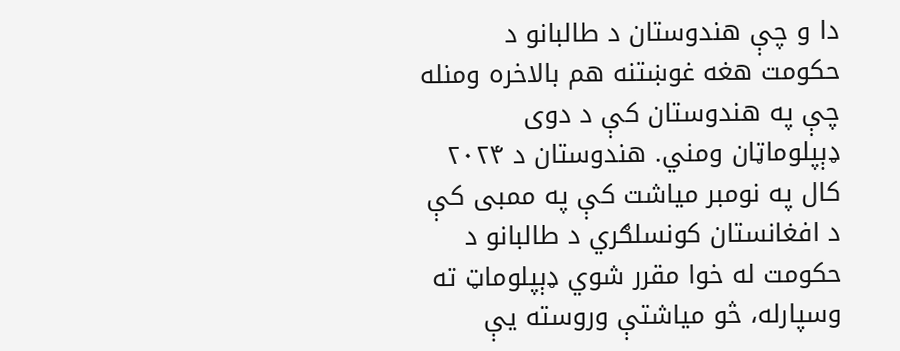دا و چې هندوستان د طالبانو د حکومت هغه غوښتنه هم بالاخره ومنله چې په هندوستان کې د دوی ډېپلوماټان ومني. هندوستان د ۲۰۲۴ کال په نومبر مياشت کې په ممبی کې د افغانستان کونسلګري د طالبانو د حکومت له خوا مقرر شوي ډېپلوماټ ته وسپارله، څو مياشتې وروسته یې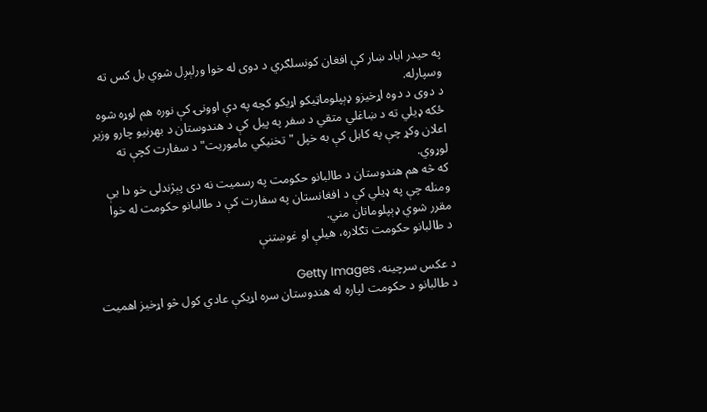په حیدر اباد ښار کې افغان کونسلګري د دوی له خوا ورلېږل شوي بل کس ته وسپارله.
د دوی د دوه اړخيزو ډېپلوماټیکو اړیکو کچه په دې اوونۍ کې نوره هم لوړه شوه ځکه ډيلي ته د ښاغلي متقي د سفر په پيل کې د هندوستان د بهرنيو چارو وزير اعلان وکړ چې په کابل کې به خپل "تخنيکي ماموريت" د سفارت کچې ته لوړوي.
که څه هم هندوستان د طالبانو حکومت په رسميت نه دی پېژندلی خو دا یې ومنله چې په ډيلي کې د افغانستان په سفارت کې د طالبانو حکومت له خوا مقرر شوي ډېپلوماتان مني.
د طالبانو حکومت تګلاره، هيلې او غوښتنې

د عکس سرچینه، Getty Images
د طالبانو د حکومت لپاره له هندوستان سره اړیکې عادي کول څو اړخيز اهميت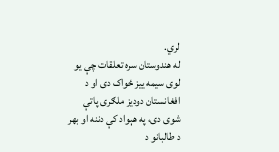لري.
له هندوستان سره تعلقات چې يو لوی سيمه ييز ځواک دی او د افغانستان دوديز ملګری پاتې شوی دی، په هېواد کې دننه او بهر د طالبانو د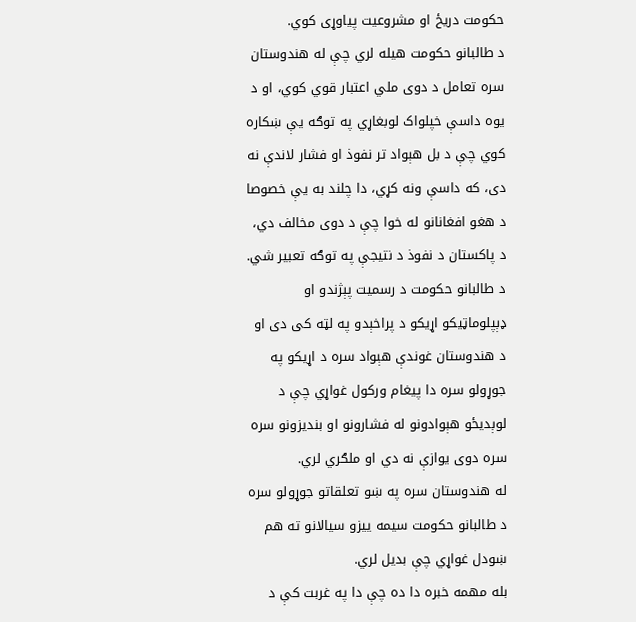حکومت دريځ او مشروعيت پياوړی کوي.
د طالبانو حکومت هيله لري چې له هندوستان سره تعامل د دوی ملي اعتبار قوي کوي، او د يوه داسې خپلواک لوبغاړي په توګه یې ښکاره کوي چې د بل هېواد تر نفوذ او فشار لاندې نه دی، که داسې ونه کړي، دا چلند به یې خصوصا د هغو افغانانو له خوا چې د دوی مخالف دي، د پاکستان د نفوذ د نتيجې په توګه تعبير شي.
د طالبانو حکومت د رسميت پېژندو او ډېپلوماټيکو اړيکو د پراخېدو په لټه کی دی او د هندوستان غوندې هېواد سره د اړیکو په جوړولو سره دا پيغام ورکول غواړي چې د لوېديځو هېوادونو له فشارونو او بنديزونو سره سره دوی يوازې نه دي او ملګري لري.
له هندوستان سره په ښو تعلقاتو جوړولو سره د طالبانو حکومت سيمه ييزو سيالانو ته هم ښودل غواړي چې بديل لري.
بله مهمه خبره دا ده چې دا په غربت کې د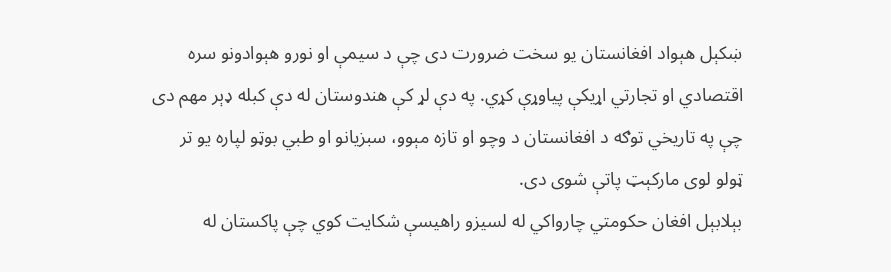ښکېل هېواد افغانستان يو سخت ضرورت دی چې د سيمې او نورو هېوادونو سره اقتصادي او تجارتي اړیکې پياوړې کړي. په دې لړ کې هندوستان له دې کبله ډېر مهم دی چې په تاريخي توګه د افغانستان د وچو او تازه مېوو، سبزيانو او طبي بوټو لپاره يو تر ټولو لوی مارکېټ پاتې شوی دی.
بېلابېل افغان حکومتي چارواکي له لسیزو راهيسې شکايت کوي چې پاکستان له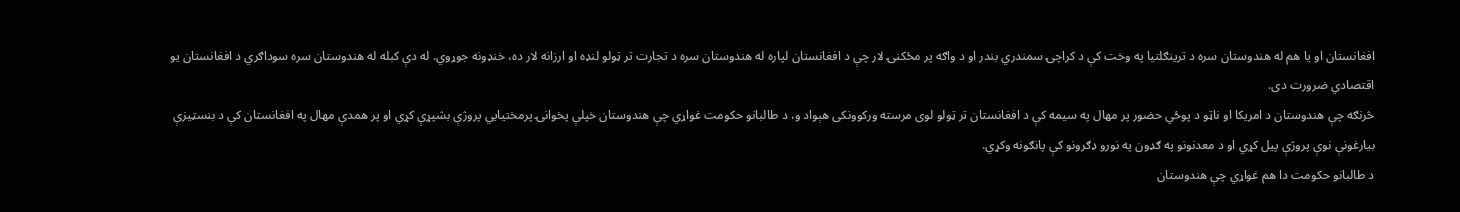افغانستان او يا هم له هندوستان سره د ترينګلتيا په وخت کې د کراچۍ سمندري بندر او د واګه پر مځکنۍ لار چې د افغانستان لپاره له هندوستان سره د تجارت تر ټولو لنډه او ارزانه لار ده، خنډونه جوړوي. له دې کبله له هندوستان سره سوداګري د افغانستان يو اقتصادي ضرورت دی.
څرنګه چې هندوستان د امريکا او ناټو د پوځي حضور پر مهال په سيمه کې د افغانستان تر ټولو لوی مرسته ورکوونکی هېواد و، د طالبانو حکومت غواړي چې هندوستان خپلې پخوانۍ پرمختيايي پروژې بشپړې کړي او پر همدې مهال په افغانستان کې د بنسټيزې بيارغونې نوې پروژې پيل کړي او د معدنونو په ګډون په نورو ډګرونو کې پانګونه وکړي.
د طالبانو حکومت دا هم غواړي چې هندوستان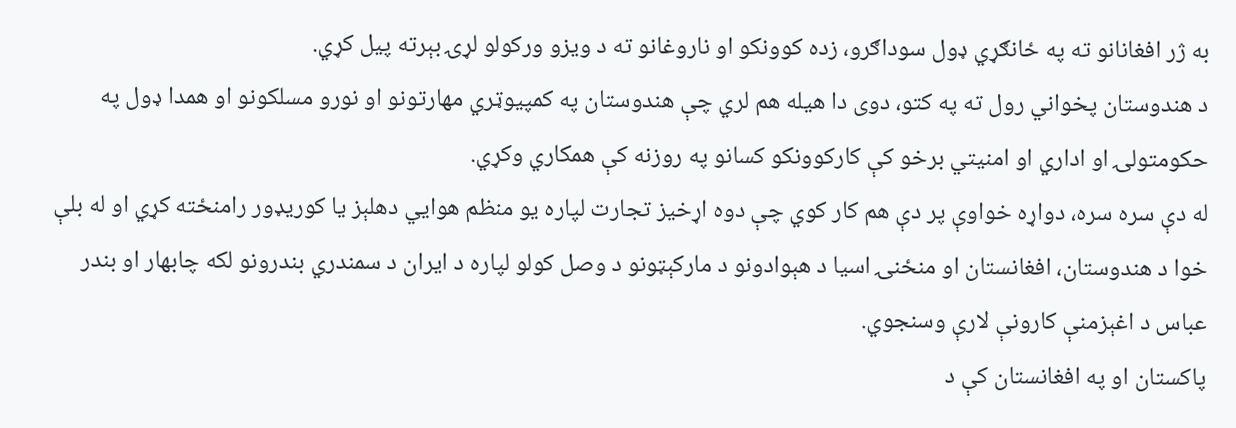به ژر افغانانو ته په ځانګړي ډول سوداګرو، زده کوونکو او ناروغانو ته د ويزو ورکولو لړۍ بېرته پيل کړي.
د هندوستان پخواني رول ته په کتو، دوی دا هيله هم لري چې هندوستان په کمپيوټري مهارتونو او نورو مسلکونو او همدا ډول په حکومتولۍ او اداري او امنيتي برخو کې کارکوونکو کسانو په روزنه کې همکاري وکړي.
له دې سره سره، دواړه خواوې پر دې هم کار کوي چې دوه اړخیز تجارت لپاره يو منظم هوايي دهلېز يا کوريډور رامنځته کړي او له بلې خوا د هندوستان، افغانستان او منځنۍ اسيا د هېوادونو د مارکېټونو د وصل کولو لپاره د ایران د سمندري بندرونو لکه چابهار او بندر عباس د اغېزمنې کارونې لارې وسنجوي.
پاکستان او په افغانستان کې د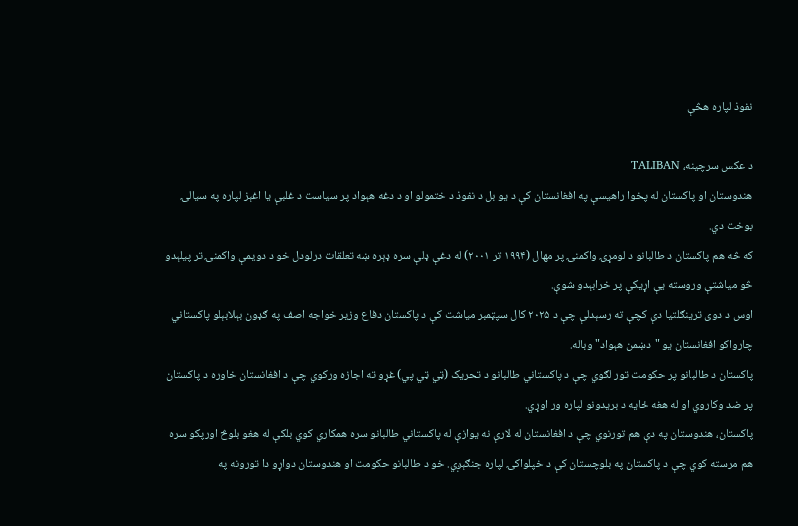نفوذ لپاره هڅې

د عکس سرچینه، TALIBAN
هندوستان او پاکستان له پخوا راهيسې په افغانستان کې د يو بل د نفوذ د ختمولو او د دغه هېواد پر سياست د غلبې يا اغېز لپاره په سيالۍ بوخت دي.
که څه هم پاکستان د طالبانو د لومړۍ واکمنۍ پر مهال (۱۹۹۴ تر ۲۰۰۱) له دغې ډلې سره ډېره ښه تعلقات درلودل خو د دويمې واکمنۍ تر پيلېدو څو مياشتې وروسته یې اړيکې پر خرابېدو شوې.
اوس د دوی ترينګلتيا دې کچې ته رسېدلې چې د ۲۰۲۵ کال سپټمبر مياشت کې د پاکستان دفاع وزير خواجه اصف په ګډون بېلابېلو پاکستاني چارواکو افغانستان يو "دښمن هېواد" وباله.
پاکستان د طالبانو پر حکومت تور لګوي چې د پاکستاني طالبانو د تحريک (ټي ټي پي) غړو ته اجازه ورکوي چې د افغانستان خاوره د پاکستان پر ضد وکاروي او له هغه ځايه د بريدونو لپاره ور اوړي.
پاکستان، هندوستان په دې هم تورنوي چې د افغانستان له لارې نه يوازې له پاکستاني طالبانو سره همکاري کوي بلکې له هغو بلوڅ اورپکو سره هم مرسته کوي چې د پاکستان په بلوچستان کې د خپلواکۍ لپاره جنګېږي. خو د طالبانو حکومت او هندوستان دواړو دا تورونه په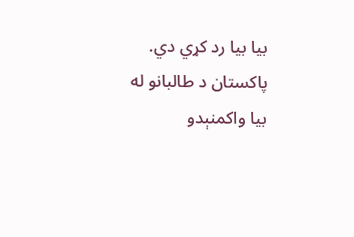بيا بيا رد کړي دي.
پاکستان د طالبانو له بيا واکمنېدو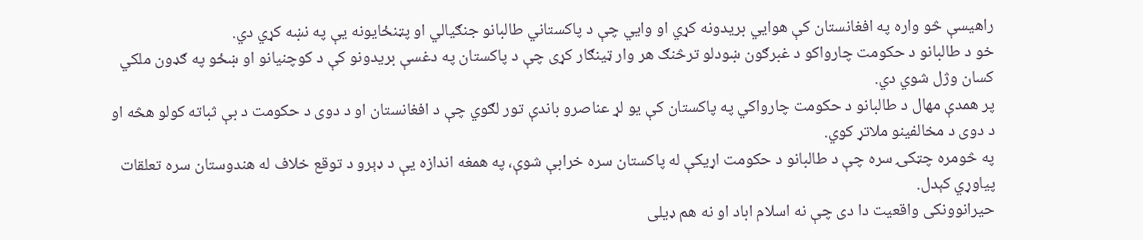راهيسې څو واره په افغانستان کې هوايي بريدونه کړي او وايي چې د پاکستاني طالبانو جنګيالي او پټنځايونه یې په نښه کړي دي.
خو د طالبانو د حکومت چارواکو د غبرګون ښودلو ترڅنګ هر وار ټينګار کړی چې د پاکستان په دغسې بريدونو کې د کوچنيانو او ښځو په ګډون ملکي کسان وژل شوي دي.
پر همدې مهال د طالبانو د حکومت چارواکي په پاکستان کې يو لړ عناصرو باندې تور لګوي چې د افغانستان او د دوی د حکومت د بې ثباته کولو هڅه او د دوی د مخالفينو ملاتړ کوي.
په څومره چټکۍ سره چې د طالبانو د حکومت اړیکې له پاکستان سره خرابې شوې، په همغه اندازه یې د ډېرو د توقع خلاف له هندوستان سره تعلقات پياوړي کېدل.
حيرانوونکی واقعيت دا دی چې نه اسلام اباد او نه هم ډیلی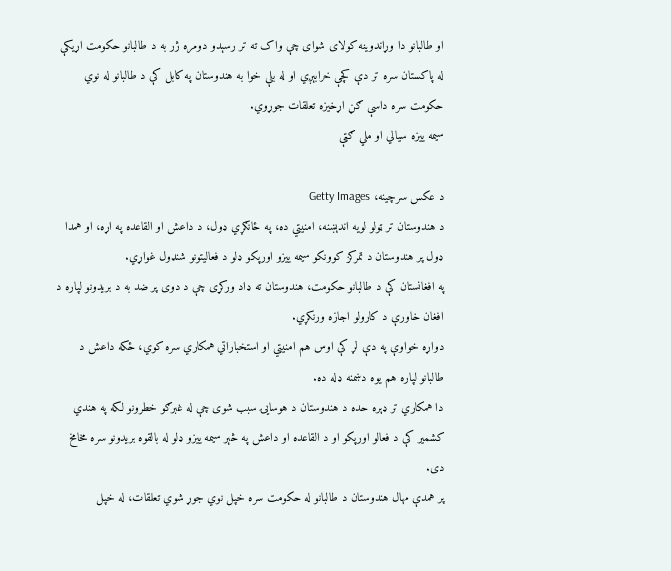او طالبانو دا وړاندوينه کولای شوای چې واک ته تر رسېدو دومره ژر به د طالبانو حکومت اړیکې له پاکستان سره تر دې کچې خرابېږي او له بلې خوا به هندوستان په کابل کې د طالبانو له نوي حکومت سره داسې ګڼ اړخيزه تعلقات جوړوي.
سيمه ييزه سيالي او ملي ګټې

د عکس سرچینه، Getty Images
د هندوستان تر ټولو لويه اندېښنه، امنيتي ده، په ځانګړي ډول، د داعش او القاعده په اړه، او همدا ډول پر هندوستان د تمرکز کوونکو سيمه ييزو اورپکو ډلو د فعاليتونو شنډول غواړي.
په افغانستان کې د طالبانو حکومت، هندوستان ته ډاد ورکړی چې د دوی پر ضد به د بريدونو لپاره د افغان خاورې د کارولو اجازه ورنکړي.
دواړه خواوې په دې لړ کې اوس هم امنيتي او استخباراتي همکاري سره کوي، ځکه داعش د طالبانو لپاره هم يوه دښمنه ډله ده.
دا همکاري تر ډېره حده د هندوستان د هوسايۍ سبب شوی چې له غبرګو خطرونو لکه په هندي کشمیر کې د فعالو اورپکو او د القاعده او داعش په څېر سيمه ييزو ډلو له بالقوه بريدونو سره مخامخ دی.
پر همدې مهال هندوستان د طالبانو له حکومت سره خپل نوي جوړ شوي تعلقات، له خپل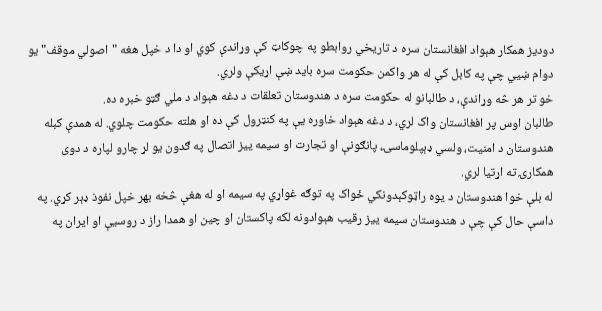دوديز همکار هېواد افغانستان سره د تاريخي روابطو په چوکاټ کې وړاندې کوي او دا د خپل هغه "اصولي موقف" يو دوام ښيي چې په کابل کې له هر واکمن حکومت سره بايد ښې اړيکې ولري.
خو تر هر څه وړاندې، د طالبانو له حکومت سره د هندوستان تعلقات د دغه هېواد د ملي ګټو خبره ده.
طالبان اوس پر افغانستان واک لري، د دغه هېواد خاوره یې په کنټرول کې ده او هلته حکومت چلوي. له همدې کبله هندوستان د امنيت، ولسي ډېپلوماسۍ، پانګونې او تجارت او سيمه ييز اتصال په ګدون يو لړ چارو لپاره د دوی همکارۍ ته اړتيا لري.
له بلې خوا هندوستان د يوه راټوکېدونکي ځواک په توګه غواړي په سيمه او له هغې څخه بهر خپل نفوذ ډېر کړي. په داسې حال کې چې د هندوستان سيمه ييز رقيب هېوادونه لکه پاکستان او چین او همدا راز د روسيې او ايران په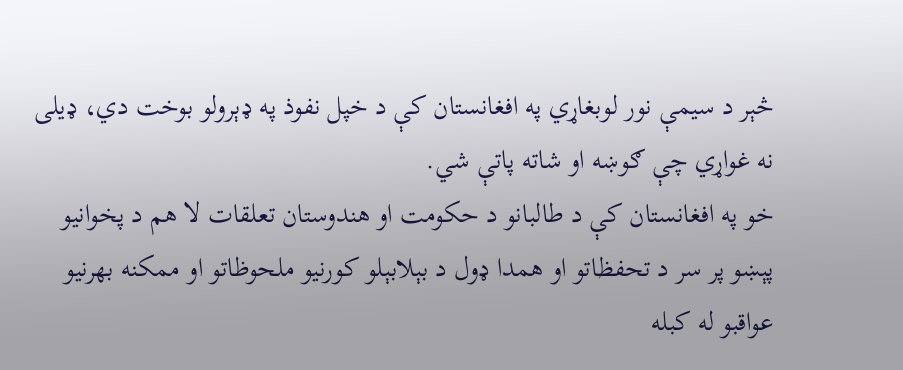څېر د سيمې نور لوبغاړي په افغانستان کې د خپل نفوذ په ډېرولو بوخت دي، ډيلی نه غواړي چې ګوښه او شاته پاتې شي.
خو په افغانستان کې د طالبانو د حکومت او هندوستان تعلقات لا هم د پخوانيو پېښو پر سر د تحفظاتو او همدا ډول د بېلابېلو کورنيو ملحوظاتو او ممکنه بهرنيو عواقبو له کبله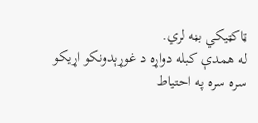ټاکټيکي بڼه لري.
له همدې کبله دواړه د غوړېدونکو اړيکو سره سره په احتياط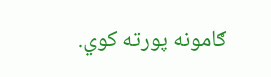ګامونه پورته کوي.